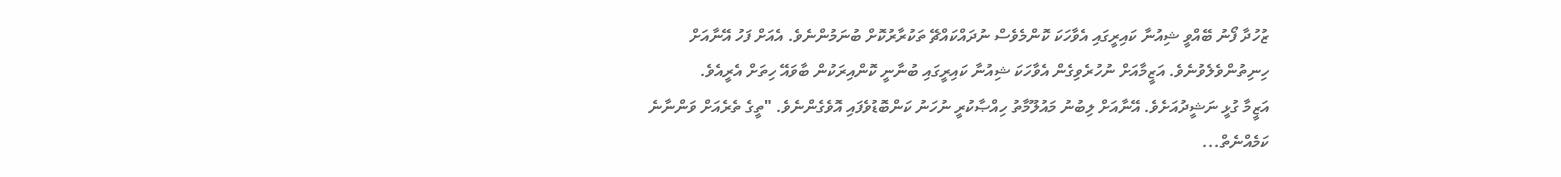ޒުހުދާ ފޯނު ބޭއްވީ ޝިއުނާ ކައިރީގައި އެވާހަކަ ކޮންމެވެސް ނުދައްކައްޗޭ ތަކުރާރުކޮށް ބުނަމުންނެވެ. އެއަށް ފަހު އޭނާއަށް ހިނިތުންވެލެވުނެވެ. އަޒީމާއަށް ނުހުރެވިގެން އެވާހަކަ ޝިއުނާ ކައިރީގައި ބުނާނީ ކޮންއިރަކުން ބާވައޭ ހިތަށް އެރީއެވެ.
އަޒީމާ ގުޅީ ނަޝީދުއަށެވެ. އޭނާއަށް ލިބުނު މައުލޫމާތު ހިއްޞާކުރީ ނުހަނު ކަންބޮޑުވެފައި އޮވެގެންނެވެ. "ތީގެ ތެރެއަށް ވަންނާނެ ކަމެއްނެތް...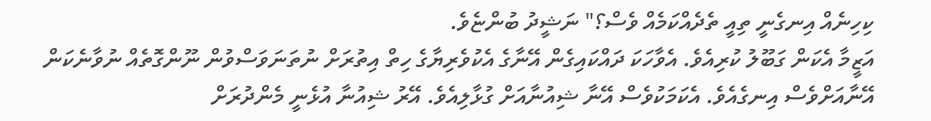ކިހިނެއް އިނގެނީ ތިއީ ތެދެއްކަމެއް ވެސް؟" ނަޝީދު ބުންޏެވެ.
އަޒީމާ އެކަން ގަބޫލު ކުރިއެވެ. އެވާހަކަ ދައްކައިގެން އޭނާގެ އެކުވެރިޔާގެ ހިތް އިތުރަށް ނުތަނަވަސްވުން ނޫންގޮތެއް ނުވާނެކަން އޭނާއަށްވެސް އިނގެއެވެ. އެކަމަކުވެސް އޭނާ ޝިއުނާއަށް ގުޅާލިއެވެ. އޭރު ޝިއުނާ އުޅެނީ މެންދުރަށް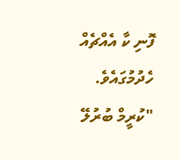ފޮނި ކާ އެއްޗެއް ހެދުމުގައެވެ.
"ކުރީމް ބުރުލޭ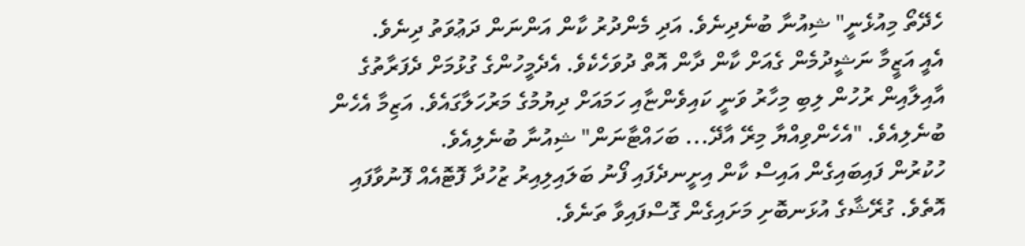ހެދޭތޯ މިއުޅެނީ" ޝިއުނާ ބުނެދިނެވެ. އަދި މެންދުރު ކާން އަންނަން ދަޢުވަތު ދިނެވެ.
އެއީ އަޒީމާ ނަޝީދުމެން ގެއަށް ކާން ދާން އޮތް ދުވަހެކެވެ. އެދެމީހުންގެ ގުޅުމަށް ދެފަރާތުގެ އާއިލާއިން ރުހުން ލިބި މިހާރު ވަނީ ކައިވެންޏާއި ހަމައަށް ދިޔުމުގެ މަރުހަލާގައެވެ. އަޒިމާ އެހެން ބުނެލިއެވެ. "އެހެންވިއްޔާ މިރޭ އާދޭ... ބަހައްޓާނަން" ޝިއުނާ ބުނެލިއެވެ.
ހުކުރުން ފައިބައިގެން އައިސް ކާން އިށީނދެފައި ފޯނު ބަލައިލިއިރު ޒުހުދާ ފޮޓޮއެއް ފޮނުވާފައި އޮތެވެ. ގުރޭޝާގެ އުޅަނބޮށި މަށައިގެން ގޮސްފައިވާ ތަނެވެ.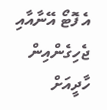އެ ފޮޓޯ އޭނާއާއި ޖެހިގެންއިން ހާދީއަށް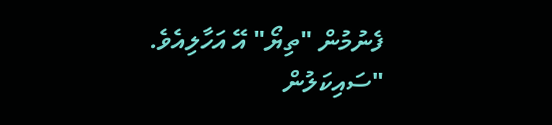ފެނުމުން "ތިޔޯ" އޭ އަހާލިއެވެ.
"ސައިކަލުން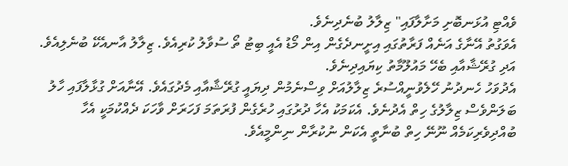ވެއްޓި އުޅަނބޮށި މަށާލާފައި" ޒިލާލު ބުނެދިނެވެ.
އެވަގުތު އޭނާގެ އަނެއް ފަރާތުގައި އިށީނދެގެން އިން މޯޑު އެއީ ބިޓު ތޯ ސުވާލު ކުރިއެވެ. ޒިލާލު އާނއެކޭ ބުނެލިއެވެ. އަދި ގުރޭޝާއާއި ބެހޭ މައުލޫމާތު ކިޔައިދިނެވެ.
އެދުވަހު ހެނދުނު ހޭލެވުނީއްސުރެ ޒިލާލުއަށް ވިސްނެމުން ދިޔައީ ގުރޭޝާއާއި މެދުގައެވެ. އޭނާއަށް ގުޅާލާފައި ހާލު ބަލަންވެސް ޒިލާލުގެ ހިތް އެދުނެވެ. އެކަމަކު އެހާ ދުރުގައި ހުރެގެން ފުރަތަމަ ފަހަރަށް ވާހަކަ ދެއްކުމަކީ އެހާ ބުއްދިވެރިކަމެއް ނޫނޭ ހިތް ބުނާތީ އެކަން ނުކުރާން ނިންމީއެވެ.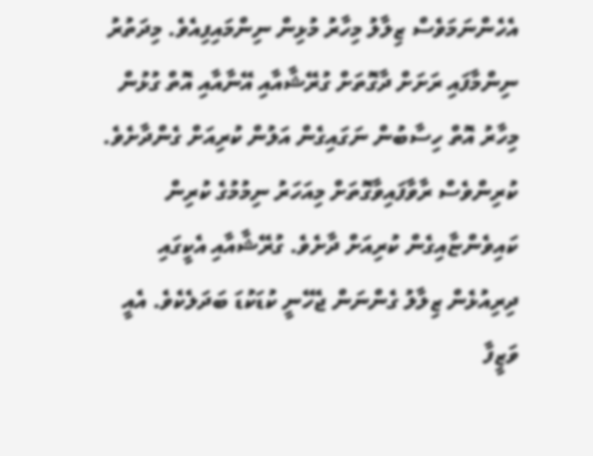އެހެންނަމަވެސް ޒިލާލު މިހާރު މުޅިން ނިންމައިފިއެވެ. މިދަތުރު ނިންމާފައި ރަށަށް ދާގޮތަށް ގުރޭޝާއާއި އޭނާއާއި އޮތް ގުޅުން މިހާރު އޮތް ހިސާބުން ނަގައިގެން އަލުން ކުރިއަށް ގެންދާށެވެ. ކުރިންވެސް ރާވާފައިވާގޮތަށް މިއަހަރު ނިމުމުގެ ކުރިން ކައިވެންޏާއިގެން ކުރިއަށް ދާށެވެ. ގުރޭޝާއާއި އެކީގައި ދިރިއުޅެން ޒިލާލު ގެންނަން ޖެހޭނީ ކުޑަކުޑަ ބަދަލެކެވެ. އެއީ ވަޒީފާ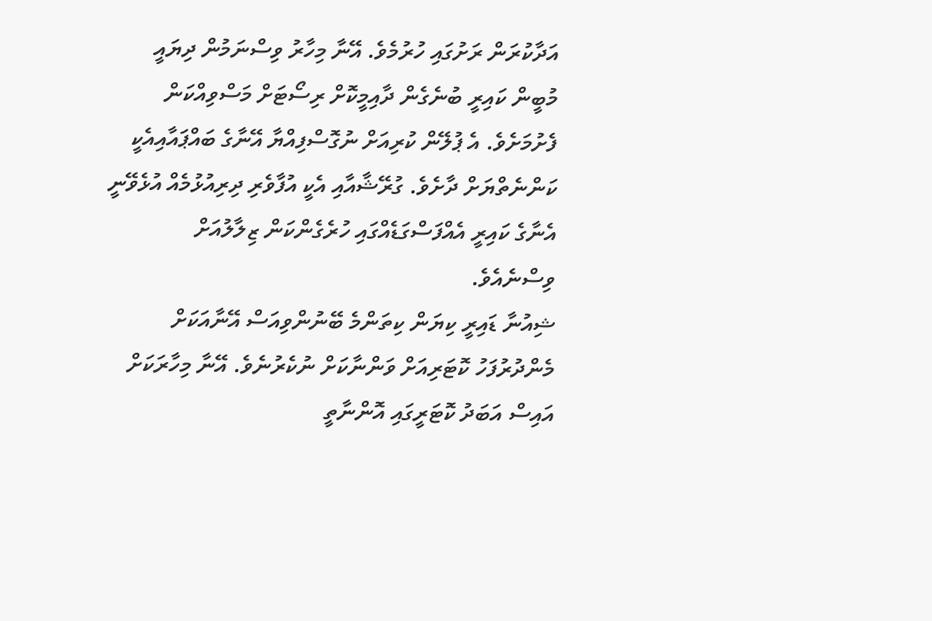އަދާކުރަން ރަށުގައި ހުރުމެވެ. އޭނާ މިހާރު ވިސްނަމުން ދިޔައީ މުބީން ކައިރީ ބުނެގެން ދާއިމީކޮށް ރިސޯޓަށް މަސްވިއްކަން ފެށުމަށެވެ. އެ ޕުލޭން ކުރިއަށް ނުގޮސްފިއްޔާ އޭނާގެ ބައްޕައާއިއެކީ ކަންނެތްޔަށް ދާށެވެ. ގުރޭޝާއާއި އެކީ އުފާވެރި ދިރިއުޅުމެއް އުޅެވޭނީ އެނާގެ ކައިރީ އެއްފަސްގަޑެއްގައި ހުރެގެންކަން ޒިލާލުއަށް ވިސްނެއެވެ.
ޝިއުނާ ޑައިރީ ކިޔަން ކިތަންމެ ބޭނުންވިއަސް އޭނާއަކަށް މެންދުރުފަހު ކޮޓަރިއަށް ވަންނާކަށް ނުކެރުނެވެ. އޭނާ މިހާރަކަށް އައިސް އަބަދު ކޮޓަރީގައި އޮންނާތީ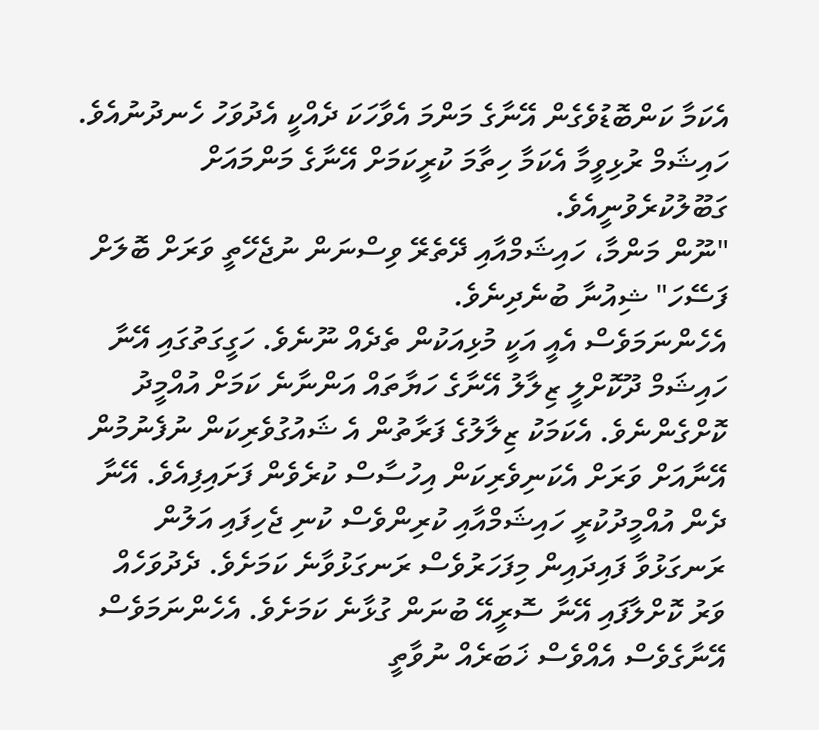އެކަމާ ކަންބޮޑުވެގެން އޭނާގެ މަންމަ އެވާހަކަ ދެއްކީ އެދުވަހު ހެނދުނުއެވެ. ހައިޝަމް ރުޅިވީމާ އެކަމާ ހިތާމަ ކުރީކަމަށް އޭނާގެ މަންމައަށް ގަބޫލުކުރެވުނީއެވެ.
"ނޫން މަންމާ، ހައިޝަމްއާއި ދޭތެރޭ ވިސްނަން ނުޖެހޭތީ ވަރަށް ބޮލަށް ފަސޭހަ" ޝިއުނާ ބުނެދިނެވެ.
އެހެންނަމަވެސް އެއީ އަކީ މުޅިއަކުން ތެދެއް ނޫނެވެ. ހަގީގަތުގައި އޭނާ ހައިޝަމް ދޫކޮށްލީ ޒިލާލު އޭނާގެ ހަޔާތައް އަންނާނެ ކަމަށް އުއްމީދު ކޮށްގެންނެވެ. އެކަމަކު ޒިލާލުގެ ފަރާތުން އެ ޝައުގުވެރިކަން ނުފެނުމުން އޭނާއަށް ވަރަށް އެކަނިވެރިކަން އިހުސާސް ކުރެވެން ފަށައިފިއެވެ. އޭނާ ދެން އުއްމީދުކުރީ ހައިޝަމްއާއި ކުރިންވެސް ކުނި ޖެހިފައި އަލުން ރަނގަޅުވާ ފައިދައިން މިފަހަރުވެސް ރަނގަޅުވާނެ ކަމަށެވެ. ދެދުވަހެއް ވަރު ކޮށްލާފައި އޭނާ ސޮރީއޭ ބުނަން ގުޅާނެ ކަމަށެވެ. އެހެންނަމަވެސް އޭނާގެވެސް އެއްވެސް ޚަބަރެއް ނުވާތީ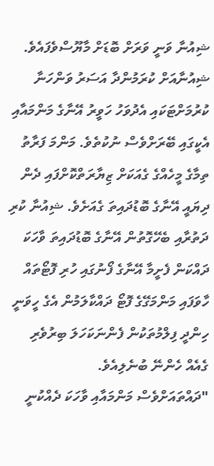ޝިއުނާ ވަނީ ވަރަށް ބޮޑަށް މާޔޫސްވެފައެވެ.
ޝިއުނާއަށް ކުރަމުންދާ އަސަރު ވަންހަނާ ކުރުމަށްޓަކައި އެދުވަހު ހަވީރު އޭނާގެ މަންމައާއި އެކީގައި ބޭރަށްވެސް ނުކުތެވެ. މަންމަ ފަރާތު ތިމާގެ މީހެއްގެ ގެއަކަށް ޒިޔާރަތްކޮށްފައި ދެން ދިޔައީ އޭނާގެ ބޮޑުދައިތަ ގެއަށެވެ. ޝިއުނާ ކުރި ދަތުރާއި ބެހޭގޮތުން އޭނާގެ ބޮޑުދައިތަ ވާހަކަ ދައްކަން ފެށީމާ އޭނާގެ ފޯނުގައި ހުރި ފޮޓޯތައް ހާވަފައި މަންމަގޭގެ ފޮޓޯ ދައްކާލަމުން އެގެ ހީވަނީ ހިންދީ ފިލްމުތަކުން ފެންނަކަހަލަ ބިރުވެރި ގެއެއް ހެންނޭ ބުނެލިއެވެ.
"ދައްތައަށްވެސް މަންމައާއި ވާހަކަ ދެއްކުނީ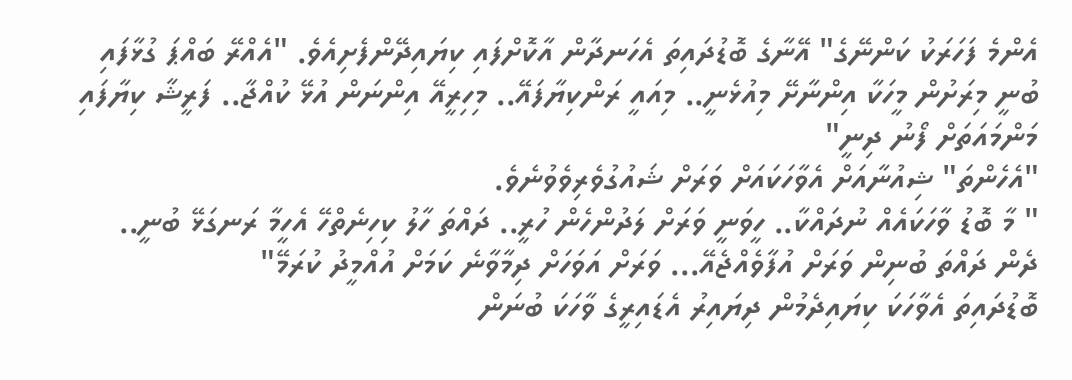އެންމެ ފަހަރަކު ކަންނޭގެ" އޭނާގެ ބޮޑުދައިތަ އެހަނދާން އާކޮށްފައި ކިޔައިދޭންފެށިއެވެ. "އެއްރޭ ބައްޕަ ގުޅާފައި ބުނީ މިރަށުން މީހަކާ އިންނާށޭ މިއުޅެނީ.. މިއައީ ރަންކިޔާފައޭ.. މިހިރީއޭ އިންނަން އުޅޭ ކުއްޖާ.. ފަރީޝާ ކިޔާފައި މަންމައަތަށް ފޯނު ދިނީ"
"އެހެންތަ" ޝިއުނާއަށް އެވާހަކައަށް ވަރަށް ޝައުގުވެރިވެވުނެވެ.
" މާ ބޮޑު ވާހަކައެއް ނުދައްކާ.. ހީވަނީ ވަރަށް ލަދުންހެން ހުރީ.. ދައްތަ ހާލު ކިހިނެތްހޭ އެހީމާ ރަނގަޅޭ ބުނީ.. ދެން ދައްތަ ބުނިން ވަރަށް އުފާވެއްޖެއޭ... ވަރަށް އަވަހަށް ދިމާވާނެ ކަމަށް އުއްމީދު ކުރަމޭ"
ބޮޑުދައިތަ އެވާހަކަ ކިޔައިދެމުން ދިޔައިރު އެޑައިރީގެ ވާހަކަ ބުނަން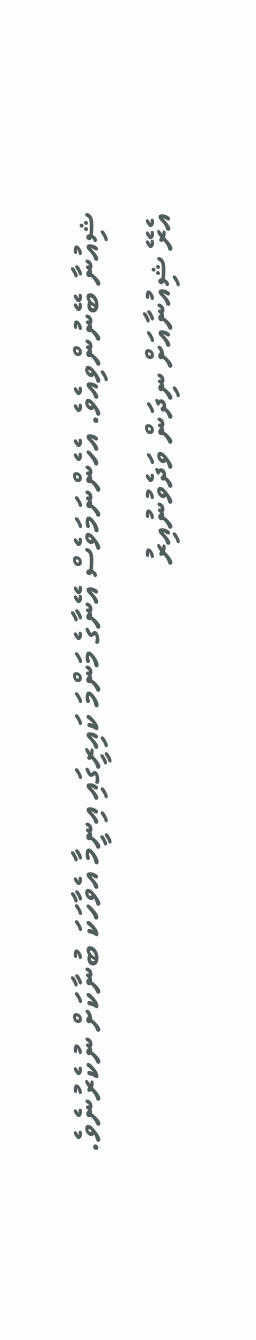ޝިއުނާ ބޭނުންވިއެވެ. އެހެންނަމަވެސް އޭނާގެ މަންމަ ކައިރީގައި އިނީމާ އެވާހަކަ ބުނާކަށް ނުކެރުނެވެ.
އެރޭ ޝިއުނާއަށް ނިދަން ވަދެވުނުއިރު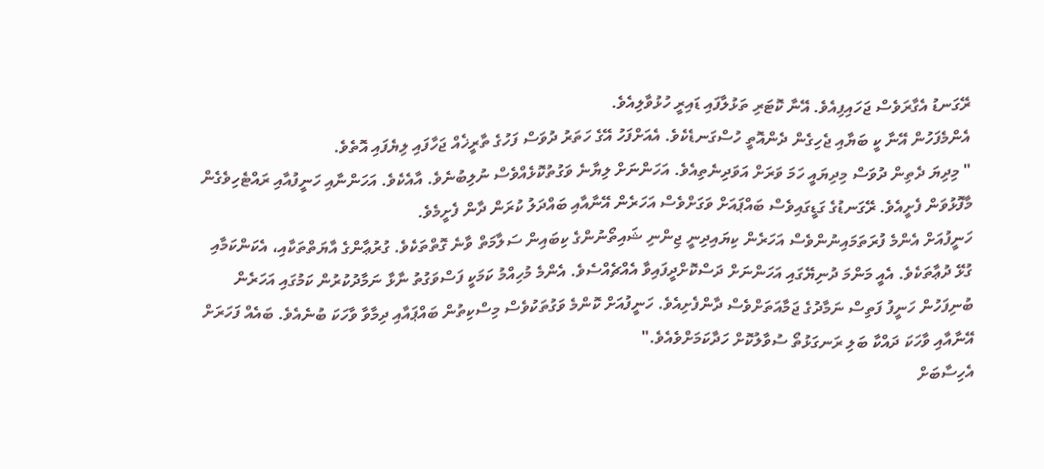ރޭގަނޑު އެގާރަވެސް ޖަހައިފިއެވެ. އޭނާ ކޮޓަރި ތަޅުލާފައި ޑައިރީ ހުޅުވާލިއެވެ.
އެންމެފަހުން އޭނާ ކީ ބަޔާއި ޖެހިގެން ދެންއޮތީ ހުސްގަނޑެކެވެ. އެއަށްފަހު އޭގެ ހަތަރު ދުވަސް ފަހުގެ ތާރީޚެއް ޖަހާފައި ލިޔެފައި އޮތެވެ.
" މިދިޔަ ދެތިން ދުވަސް މިދިޔައީ ހަމަ ވަރަށް އަވަދިނެތިއެވެ. އަހަންނަށް ލިޔާނެ ވަގުތުކޮޅެއްވެސް ނުލިބުނެވެ. އާއެކެވެ. އަހަންނާއި ހަނީފުއާއި ރައްޓެހިވެގެން މާފޮޅުވަން ފެށީއެވެ. ރޭގަނޑުގެ ގަޑީގައިވެސް ބައްޕައަށް ވަގަށްވެސް އަހަރެން އޭނާއާއި ބައްދަލު ކުރަން ދާން ފެށީމެވެ.
ހަނީފުއަށް އެންމެ ފުރަތަމައިނުންވެސް އަހަރެން ކިޔައިދިނީ ޖިންނި ޝައިތޯނުންގެ ކިބައިން ސަލާމަތް ވާނެ ގޮތްތަކެވެ. ގުރުޢާންގެ އާޔަތްތަކާއި، އެކަންކަމާއި ގުޅޭ ދުޢާތަކެވެ. އެއީ މަންމަ ދުނިޔޭގައި އަހަންނަށް ދަސްކޮށްދީފައިވާ އެއްޗެއްސެވެ. އެންމެ މުހިއްމު ކަމަކީ ފަސްވަގުތު ނާޅާ ނަމާދުކުރުން ކަމުގައި އަހަރެން ބުނިފަހުން ހަނީފު ފަތިސް ނަމާދުގެ ޖަމާއަތަށްވެސް ދާންފެށިއެވެ. ހަނީފުއަށް ކޮންމެ ވަގުތަކުވެސް މިސްކިތުން ބައްޕައާއި ދިމާވާ ވާހަކަ ބުނެއެވެ. ބައެއް ފަހަރަށް އޭނާއާއި ވާހަކަ ދައްކާ ބަލި ރަނގަޅުތޯ ސުވާލުކޮށް ހަދާކަމަށްވެއެވެ."
އެހިސާބަށް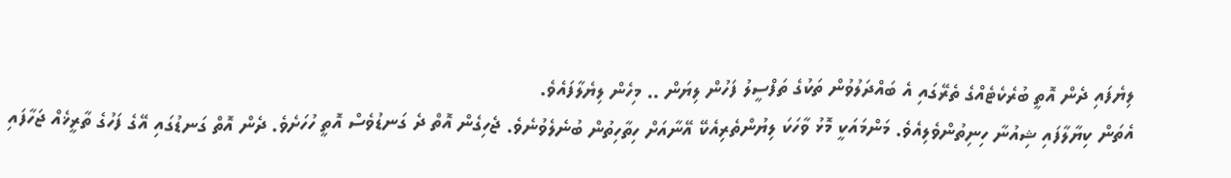ލިޔެފައި ދެން އޮތީ ބުރެކެޓެއްގެ ތެރޭގައި އެ ބައްދަލުވުން ތަކުގެ ތަފްސީލު ފަހުން ލިޔަން .. މިހެން ލިޔެލާފައެވެ.
އެތަން ކިޔާލާފައި ޝިއުނާ ހިނިތުންވެލިއެވެ. މަންމައަކީ މޮޅު ވާހަކަ ލިޔުންތެރިއެކޭ އޭނާއަށް ހިތާހިތުން ބުނެލެވުނެވެ. ޖެހިގެން އޮތް ދެ ގަނޑުވެސް އޮތީ ހުހަށެވެ. ދެން އޮތް ގަނޑުގައި އޭގެ ފަހުގެ ތާރީޚެއް ޖަހާފައި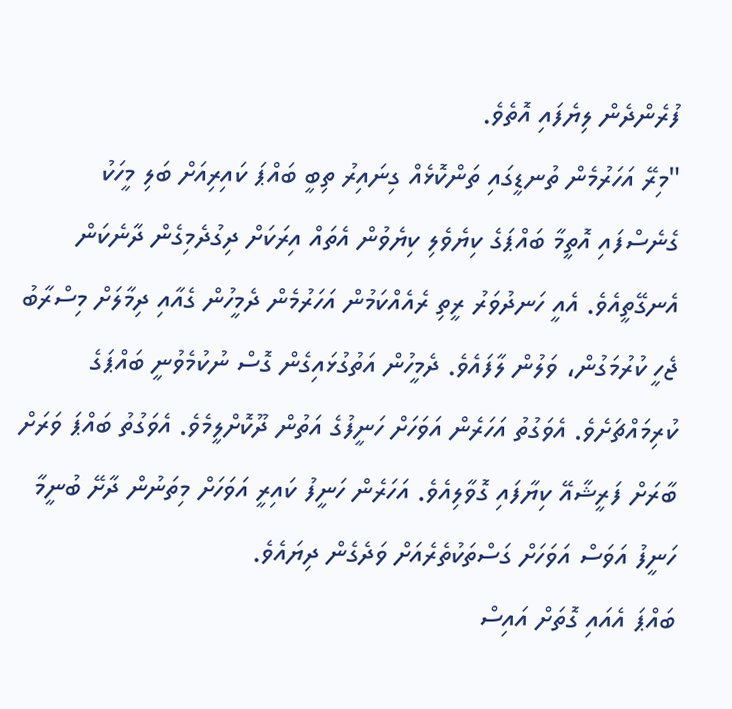ފުރެންދެން ލިޔެފައި އޮތެވެ.
"މިރޭ އަހަރުމެން ތުނޑީގައި ތަންކޮޅެއް ގިނައިރު ތިބީ ބައްޕަ ކައިރިއަށް ބަލި މީހަކު ގެނެސްފައި އޮތީމާ ބައްޕަގެ ކިޔެވެލި ކިޔެވުން އެތައް އިރަކަށް ދިގުދެމިގެން ދާނެކަން އެނގޭތީއެވެ. އެއީ ހަނދުވަރު ރީތި ރެއެއްކަމުން އަހަރުމެން ދެމީހުން ގެއާއި ދިމާލަށް މިސްރާބު ޖެހީ ކުރުމަގުން، ވަލުން ލާފައެވެ. ދެމީހުން އަތުގުޅައިގެން ގޮސް ނުކުމެވުނީ ބައްޕަގެ ކުރިމައްޗަށެވެ. އެވަގުތު އަހަރެން އަވަހަށް ހަނީފުގެ އަތުން ދޫކޮށްލީމެވެ. އެވަގުތު ބައްޕަ ވަރަށް ބާރަށް ފަރީޝާއޭ ކިޔާފައި ގޮވާލިއެވެ. އަހަރެން ހަނީފު ކައިރީ އަވަހަށް މިތަނުން ދާށޭ ބުނީމާ ހަނީފު އަވަސް އަވަހަށް ގަސްތަކުތެރެއަށް ވަދެގެން ދިޔައެވެ.
ބައްޕަ އެއައި ގޮތަށް އައިސް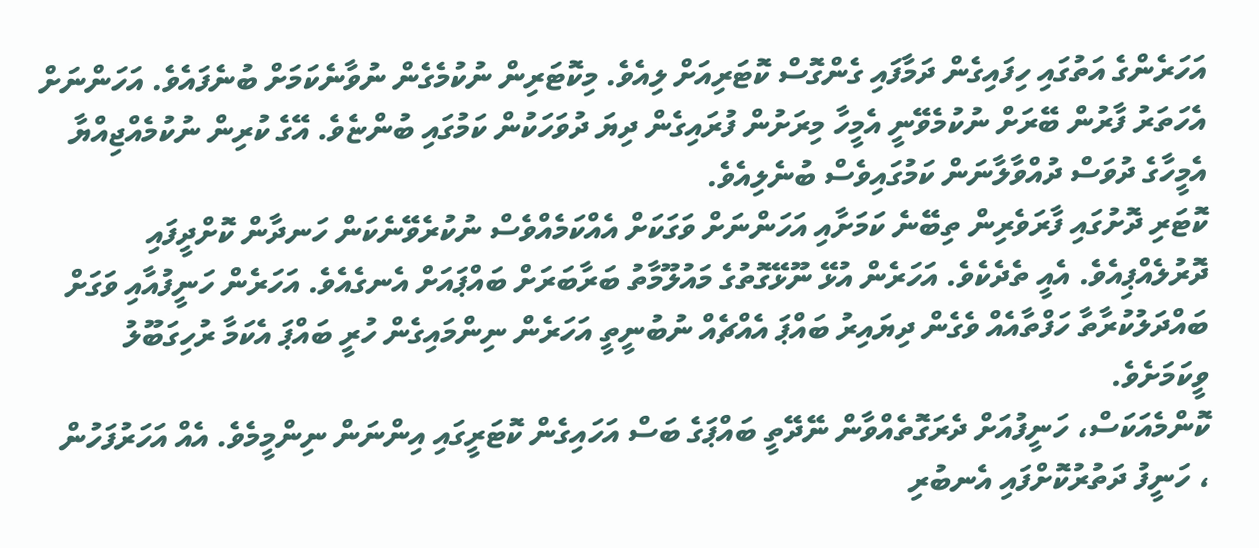އަހަރެންގެ އަތުގައި ހިފައިގެން ދަމާފައި ގެންގޮސް ކޮޓަރިއަށް ލިއެވެ. މިކޮޓަރިން ނުކުމެގެން ނުވާނެކަމަށް ބުނެފައެވެ. އަހަންނަށް އެހަތަރު ފާރުން ބޭރަށް ނުކުމެވޭނީ އެމީހާ މިރަށުން ފުރައިގެން ދިޔަ ދުވަހަކުން ކަމުގައި ބުންޏެވެ. އޭގެ ކުރިން ނުކުމެއްޖިއްޔާ އެމީހާގެ ދުވަސް ދުއްވާލާނަން ކަމުގައިވެސް ބުނެލިއެވެ.
ކޮޓަރި ދޮށުގައި ފާރަވެރިން ތިބޭނެ ކަމަށާއި އަހަންނަށް ވަގަކަށް އެއްކަމެއްވެސް ނުކުރެވޭނެކަން ހަނދާން ކޮށްދީފައި ދޮރުލެއްޕިއެވެ. އެއީ ތެދެކެވެ. އަހަރެން އުޅޭ ނޫޅޭގޮތުގެ މައުލޫމާތު ބަރާބަރަށް ބައްޕައަށް އެނގެއެވެ. އަހަރެން ހަނީފުއާއި ވަގަށް ބައްދަލުކުރާތާ ހަފްތާއެއް ވެގެން ދިޔައިރު ބައްޕަ އެއްޗެއް ނުބުނީތީ އަހަރެން ނިންމައިގެން ހުރީ ބައްޕަ އެކަމާ ރުހިގަބޫލު ވީކަމަށެވެ.
ކޮންމެއަކަސް، ހަނީފުއަށް ދެރަގޮތެއްވާން ނޭދޭތީ ބައްޕަގެ ބަސް އަހައިގެން ކޮޓަރީގައި އިންނަން ނިންމީމެވެ. އެއް އަހަރުފަހުން ، ހަނީފު ދަތުރުކޮށްފައި އެނބުރި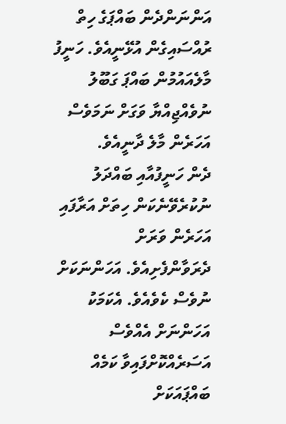އަންނަންދެން ބައްޕަގެ ހިތް ރުއްސައިގެން އުޅޭނީއެވެ. ހަނީފު މާލެއައުމުން ބައްޕަ ގަބޫލު ނުވެއްޖިއްޔާ ވަގަށް ނަމަވެސް އަހަރެން މާލެ ދާނީއެވެ.
ދެން ހަނީފުއާއި ބައްދަލު ނުކުރެވޭނެކަން ހިތަށް އަރާފައި އަހަރެން ވަރަށް ދެރަވާންފެށިއެވެ. އަހަންނަކަށް ނުވެސް ކެވެއެވެ. އެކަމަކު އަހަންނަށް އެއްވެސް އަސަރެއްކޮށްފައިވާ ކަމެއް ބައްޕައަކަށް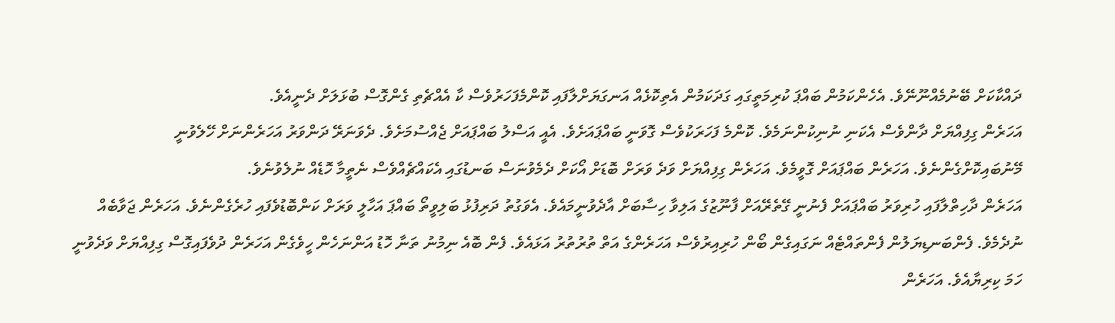ދައްކާކަށް ބޭނުމެއްނޫނޭވެ. އެހެންކަމުން ބައްޕަ ކުރިމަތީގައި ގަދަކަމުން އެތިކޮޅެއް އަނގަޔަށްލާފައި ކޮންމެފަހަރުވެސް ކާ އެއްޗެތި ގެންގޮސް ބުޅަލަށް ދެނީއެވެ.
އަހަރެން ގިފިއްޔަށް ދާންވެސް އެކަނި ނުނިކުންނަމެވެ. ކޮންމެ ފަހަރަކުވެސް ގޮވަނީ ބައްޕައަށެވެ. އެއީ އަސްލު ބައްޕައަށް ޖެއްސުމަށެވެ. ދެވަނަރޭ ދަންވަރު އަހަރެންނަށް ހޭލެވުނީ މޭނުބައިކޮށްގެންނެވެ. އަހަރެން ބައްޕައަށް ގޮވީމެވެ. އަހަރެން ގިފިއްޔަށް ވަދެ ވަރަށް ބޮޑަށް އޯކަށް ދެމެވުނަސް ބަނޑުގައި އެކައްޗެއްވެސް ނެތީމާ ހޮޑެއް ނުލެވުނެވެ.
އަހަރެން ދާހިތްލާފައި ހުރިވަރު ބައްޕައަށް ފެނުނީ ގޭތެރޭއަށް ފާނޫޒުގެ އަލިވާ ހިސާބަށް އާދެވުނީމައެވެ. އެވަގުތު ދަރިފުޅު ބަލިވީތޯ ބައްޕަ އަހާލީ ވަރަށް ކަންބޮޑުވެފައި ހުރެގެންނެވެ. އަހަރެން ޖަވާބެއް ނުދެމެވެ. ފެންބަނޑިޔަލުން ފެންތައްޓެއް ނަގައިގެން ބޯން ހުރިއިރުވެސް އަހަރެންގެ އަތް ތުރުތުރު އަޅައެވެ. ފެން ބޮއެ ނިމުނު ތަނާ ހޮޑު އަންނަހެން ހީވެގެން އަހަރެން ދުވެފައިގޮސް ގިފިއްޔަށް ވަދެވުނީ ހަމަ ކިރިޔާއެވެ. އަހަރެން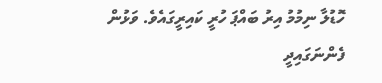ހޮޑުލާ ނިމުމު އިރު ބައްޕަ ހުރީ ކައިރީގައެވެ. ވަޅުން ފެންނަގައިދީ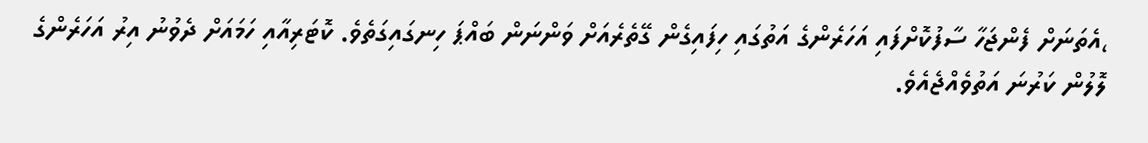،އެތަނަށް ފެންޖަހާ ސާފުކޮށްފައި އަހަރެންގެ އަތުގައި ހިފައިގެން ގޭތެރެއަށް ވަންނަން ބައްޕަ ހިނގައިގަތެވެ. ކޮޓަރިއާއި ހަމައަށް ދެވުނު އިރު އަހަރެންގެ ލޮލުން ކަރުނަ އަތުވެއްޖެއެވެ.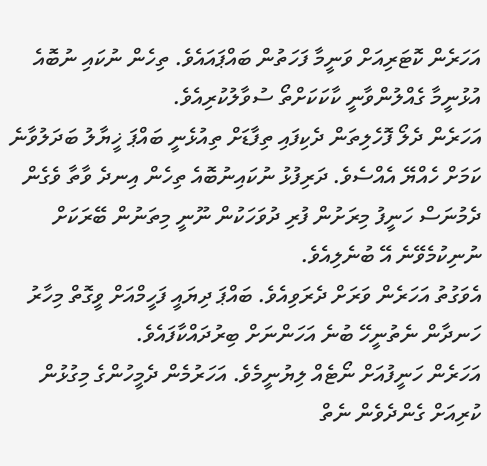އަހަރެން ކޮޓަރިއަށް ވަނީމާ ފަހަތުން ބައްޕައައެވެ. ތިހެން ނުކައި ނުބޮއެ އުޅުނީމާ ގެއްލުންވާނީ ކާކަކަށްތޯ ސުވާލުކުރިއެވެ.
އަހަރެން ދެލޯ ފޮހެލިތަން ދެކިފައި ތިފާޑަށް ތިއުޅެނީ ބައްޕަ ޚީޔާލު ބަދަލުވާނެ ކަމަށް ހެއްޔޭ އެއްސެވެ. ދަރިފުޅު ނުކައިނުބޮއެ ތިހެން އިނދެ ވާތާ ވެގެން ދެމުނަސް ހަނީފު މިރަށުން ފުރި ދުވަހަކުން ނޫނީ މިތަނުން ބޭރަކަށް ނުނިކުމެވޭނެ އޭ ބުނެލިއެވެ.
އެވަގުތު އަހަރެން ވަރަށް ދެރަވިއެވެ. ބައްޕަ ދިޔައީ ފަހީމްއަށް ވީގޮތް މިހާރު ހަނދާން ނެތުނީހޭ ބުނެ އަހަންނަށް ބިރުދައްކާފައެވެ.
އަހަރެން ހަނީފުއަށް ނޯޓެއް ލިޔުނީމެވެ. އަހަރުމެން ދެމީހުންގެ މިގުޅުން ކުރިއަށް ގެންދެވެން ނެތް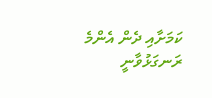ކަމަށާއި ދެން އެންމެ ރަނގަޅުވާނީ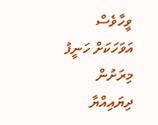ވީހާވެސް އަވަހަކަށް ހަނީފު މިރަށުން ދިޔައިއްޔާ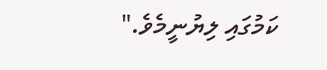ކަމުގައި ލިޔުނީމެވެ."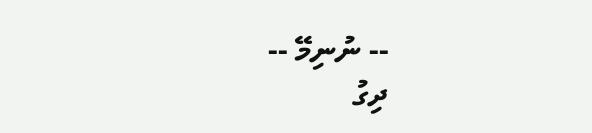-- ނުނިމޭ --
ދިގު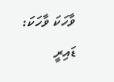ވާހަކަ ވާހަކަ: ޑައިރީ